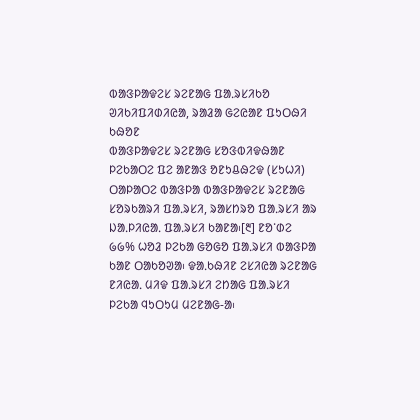ᱵᱟᱝᱞᱟᱫᱮᱥ ᱨᱮᱱᱟᱜ ᱯᱟᱹᱨᱥᱤᱠᱚ
ᱣᱤᱠᱤᱯᱤᱰᱤᱭᱟ, ᱨᱟᱲᱟ ᱜᱮᱭᱟᱱ ᱯᱩᱛᱷᱤ ᱠᱷᱚᱱ
ᱵᱟᱝᱞᱟᱫᱮᱥ ᱨᱮᱱᱟᱜ ᱥᱚᱝᱵᱤᱫᱷᱟᱱ ᱞᱮᱠᱟᱛᱮ ᱯᱮ ᱟᱱᱟᱝ ᱚᱱᱩᱪᱷᱮᱫ (ᱥᱩᱦᱤ) ᱛᱟᱞᱟᱛᱮ ᱵᱟᱝᱞᱟ ᱵᱟᱝᱞᱟᱫᱮᱥ ᱨᱮᱱᱟᱜ ᱥᱚᱨᱠᱟᱨᱤ ᱯᱟᱹᱨᱥᱤ, ᱨᱟᱥᱴᱨᱚ ᱯᱟᱹᱨᱥᱤ ᱟᱨ ᱡᱟᱹᱞᱤᱭᱟᱹ ᱯᱟᱹᱨᱥᱤ ᱠᱟᱱᱟ᱾[᱓] ᱱᱚᱸᱰᱮ ᱙᱙% ᱦᱚᱲ ᱞᱮᱠᱟ ᱜᱚᱜᱚ ᱯᱟᱹᱨᱥᱤ ᱵᱟᱝᱞᱟ ᱠᱟᱱ ᱛᱟᱠᱚᱣᱟ᱾ ᱫᱟᱹᱠᱷᱤᱱ ᱮᱥᱤᱭᱟ ᱨᱮᱱᱟᱜ ᱱᱤᱭᱟᱹ ᱢᱤᱫ ᱯᱟᱹᱨᱥᱤ ᱮᱴᱟᱜ ᱯᱟᱹᱨᱥᱤ ᱞᱮᱠᱟ ᱧᱩᱛᱩᱢ ᱢᱮᱱᱟᱜ-ᱟ᱾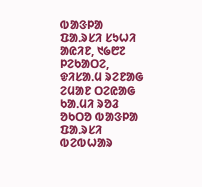ᱵᱟᱝᱞᱟ ᱯᱟᱹᱨᱥᱤ ᱥᱩᱦᱤ ᱟᱭᱤᱱ, ᱑᱙᱘᱗ ᱞᱮᱠᱟᱛᱮ, ᱫᱤᱥᱟᱹᱢ ᱨᱮᱱᱟᱜ ᱮᱢᱟᱱ ᱛᱮᱭᱟᱜ ᱠᱟᱹᱢᱤ ᱨᱚᱲ ᱚᱠᱛᱚ ᱵᱟᱝᱞᱟ ᱯᱟᱹᱨᱥᱤ ᱵᱮᱵᱦᱟᱨ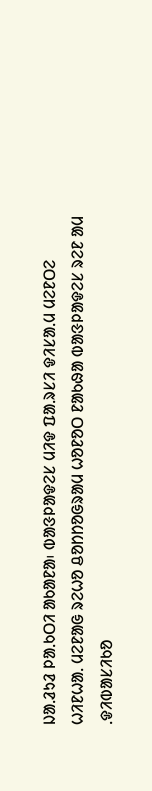ᱡᱟᱹᱲᱩᱲ ᱞᱟᱹᱠᱛᱤ ᱟᱠᱟᱱᱟ᱾ ᱵᱟᱝᱞᱟᱫᱮᱥ ᱢᱤᱫ ᱯᱟᱹᱨᱥᱤ ᱫᱤᱥᱟᱹᱢ ᱢᱮᱱᱛᱮ ᱦᱤᱱᱦᱟᱹ ᱢᱮᱱᱟᱜ ᱨᱮᱦᱚ ᱪᱚᱴᱴᱚᱜᱨᱟᱢ ᱦᱚᱱᱚᱛ ᱱᱟᱠᱷᱟ ᱵᱟᱝᱞᱟᱫᱮᱥ ᱨᱮᱱ ᱟᱢ ᱹᱫᱤᱵᱟᱥᱤᱠᱚ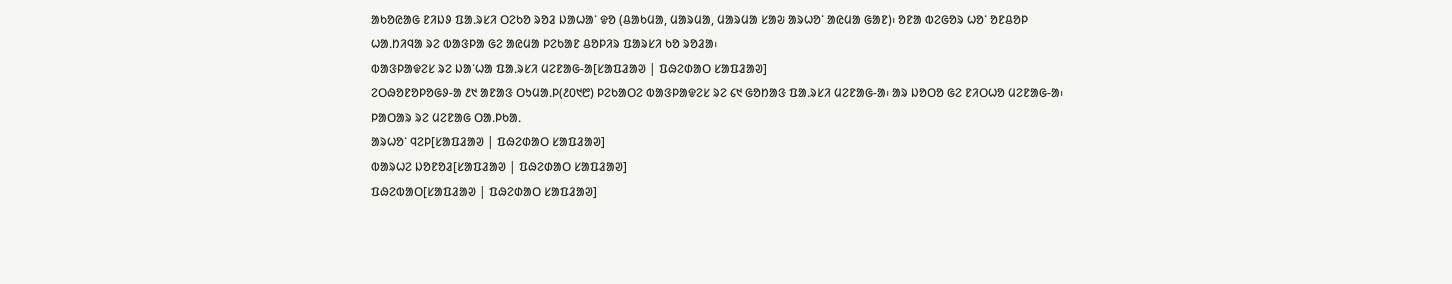ᱟᱠᱚᱭᱟᱜ ᱱᱤᱡᱽ ᱯᱟᱹᱨᱥᱤ ᱛᱮᱠᱚ ᱨᱚᱲ ᱡᱟᱦᱟᱸ ᱫᱚ (ᱪᱟᱠᱢᱟ, ᱢᱟᱨᱢᱟ, ᱢᱟᱨᱢᱟ ᱥᱟᱶ ᱟᱨᱦᱚᱸ ᱟᱭᱢᱟ ᱜᱟᱱ)᱾ ᱚᱱᱟ ᱵᱮᱜᱚᱨ ᱦᱚᱸ ᱚᱱᱪᱚᱞ ᱦᱟᱹᱴᱤᱧᱟ ᱨᱮ ᱵᱟᱝᱞᱟ ᱜᱮ ᱟᱭᱢᱟ ᱞᱮᱠᱟᱱ ᱪᱚᱞᱤᱨ ᱯᱟᱨᱥᱤ ᱠᱚ ᱨᱚᱲᱟ᱾
ᱵᱟᱝᱞᱟᱫᱮᱥ ᱨᱮ ᱡᱟᱸᱦᱟ ᱯᱟᱹᱨᱥᱤ ᱢᱮᱱᱟᱜ-ᱟ[ᱥᱟᱯᱲᱟᱣ | ᱯᱷᱮᱰᱟᱛ ᱥᱟᱯᱲᱟᱣ]
ᱮᱛᱷᱚᱱᱚᱞᱚᱜᱽ-ᱟ ᱒᱑ ᱟᱱᱟᱝ ᱛᱩᱢᱟᱹᱞ(᱒᱐᱑᱘) ᱞᱮᱠᱟᱛᱮ ᱵᱟᱝᱞᱟᱫᱮᱥ ᱨᱮ ᱔᱑ ᱜᱚᱴᱟᱝ ᱯᱟᱹᱨᱥᱤ ᱢᱮᱱᱟᱜ-ᱟ᱾ ᱟᱨ ᱡᱚᱛᱚ ᱜᱮ ᱱᱤᱛᱦᱚ ᱢᱮᱱᱟᱜ-ᱟ᱾ ᱞᱟᱛᱟᱨ ᱨᱮ ᱢᱮᱱᱟᱜ ᱛᱟᱹᱞᱠᱟᱹ
ᱟᱨᱦᱚᱸ ᱧᱮᱞ[ᱥᱟᱯᱲᱟᱣ | ᱯᱷᱮᱰᱟᱛ ᱥᱟᱯᱲᱟᱣ]
ᱵᱟᱨᱦᱮ ᱡᱚᱱᱚᱲ[ᱥᱟᱯᱲᱟᱣ | ᱯᱷᱮᱰᱟᱛ ᱥᱟᱯᱲᱟᱣ]
ᱯᱷᱮᱵᱟᱛ[ᱥᱟᱯᱲᱟᱣ | ᱯᱷᱮᱰᱟᱛ ᱥᱟᱯᱲᱟᱣ]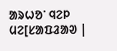ᱟᱨᱦᱚᱸ ᱧᱮᱞ ᱢᱮ[ᱥᱟᱯᱲᱟᱣ |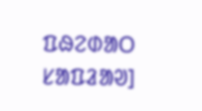ᱯᱷᱮᱰᱟᱛ ᱥᱟᱯᱲᱟᱣ]